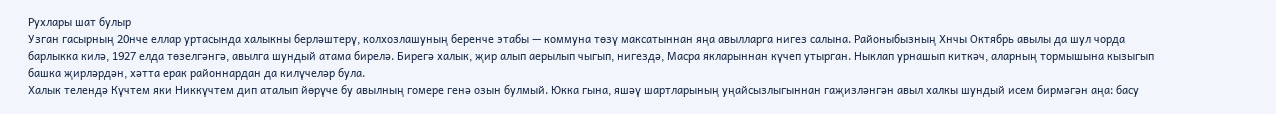Рухлары шат булыр
Узган гасырның 20нче еллар уртасында халыкны берләштерү, колхозлашуның беренче этабы — коммуна төзү максатыннан яңа авылларга нигез салына. Районыбызның Xнчы Октябрь авылы да шул чорда барлыкка килә, 1927 елда төзелгәнгә, авылга шундый атама бирелә. Бирегә халык, җир алып аерылып чыгып, нигездә, Масра якларыннан күчеп утырган. Ныклап урнашып киткәч, аларның тормышына кызыгып башка җирләрдән, хәтта ерак районнардан да килүчеләр була.
Халык телендә Күчтем яки Никкүчтем дип аталып йөрүче бу авылның гомере генә озын булмый. Юкка гына, яшәү шартларының уңайсызлыгыннан гаҗизләнгән авыл халкы шундый исем бирмәгән аңа: басу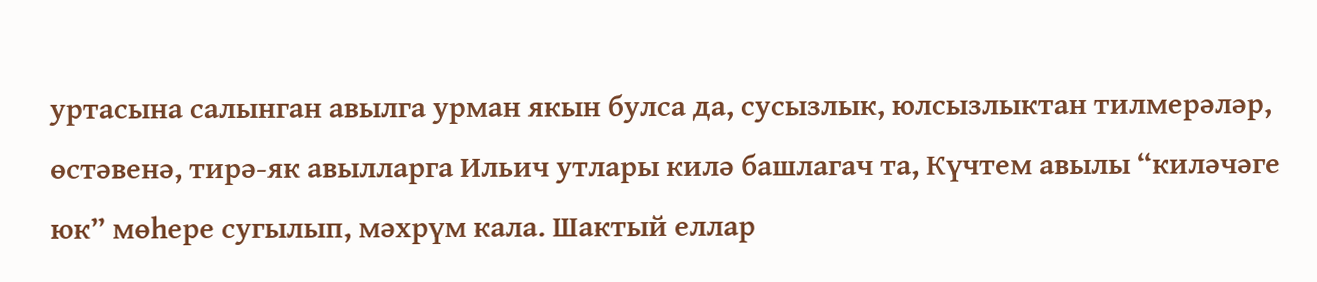уртасына салынган авылга урман якын булса да, сусызлык, юлсызлыктан тилмерәләр, өстәвенә, тирә-як авылларга Ильич утлары килә башлагач та, Күчтем авылы “киләчәге юк” мөһере сугылып, мәхрүм кала. Шактый еллар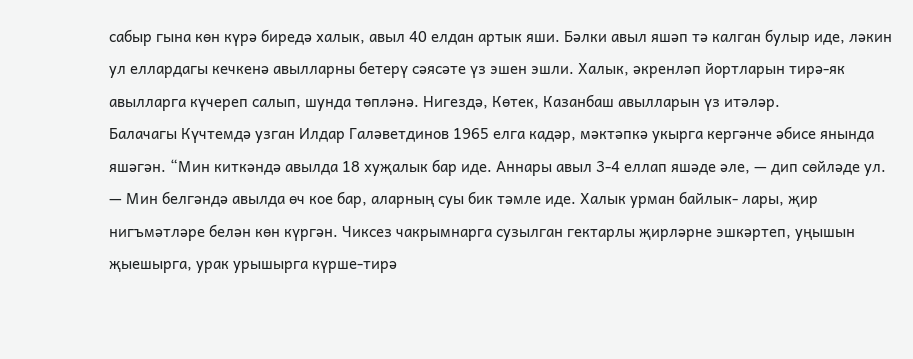сабыр гына көн күрә биредә халык, авыл 40 елдан артык яши. Бәлки авыл яшәп тә калган булыр иде, ләкин ул еллардагы кечкенә авылларны бетерү сәясәте үз эшен эшли. Халык, әкренләп йортларын тирә-як авылларга күчереп салып, шунда төпләнә. Нигездә, Көтек, Казанбаш авылларын үз итәләр.
Балачагы Күчтемдә узган Илдар Галәветдинов 1965 елга кадәр, мәктәпкә укырга кергәнче әбисе янында яшәгән. “Мин киткәндә авылда 18 хуҗалык бар иде. Аннары авыл 3-4 еллап яшәде әле, — дип сөйләде ул. — Мин белгәндә авылда өч кое бар, аларның суы бик тәмле иде. Халык урман байлык- лары, җир нигъмәтләре белән көн күргән. Чиксез чакрымнарга сузылган гектарлы җирләрне эшкәртеп, уңышын җыешырга, урак урышырга күрше-тирә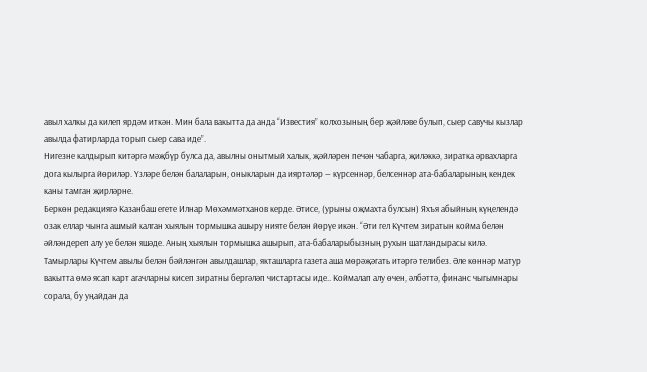авыл халкы да килеп ярдәм иткән. Мин бала вакытта да анда “Известия” колхозының бер җәйләве булып, сыер савучы кызлар авылда фатирларда торып сыер сава иде”.
Нигезне калдырып китәргә мәҗбүр булса да, авылны онытмый халык, җәйләрен печән чабарга, җиләккә, зиратка әрвахларга дога кылырга йөриләр. Үзләре белән балаларын, оныкларын да ияртәләр — күрсеннәр, белсеннәр ата-бабаларының кендек каны тамган җирләрне.
Беркөн редакциягә Казанбаш егете Илнар Мөхәммәтханов керде. Әтисе, (урыны оҗмахта булсын) Яхъя абыйның күңелендә озак еллар чынга ашмый калган хыялын тормышка ашыру нияте белән йөрүе икән. “Әти гел Күчтем зиратын койма белән әйләндереп алу уе белән яшәде. Аның хыялын тормышка ашырып, ата-бабаларыбызның рухын шатландырасы килә. Тамырлары Күчтем авылы белән бәйләнгән авылдашлар, якташларга газета аша мөрәҗәгать итәргә телибез. Әле көннәр матур вакытта өмә ясап карт агачларны кисеп зиратны бергәләп чистартасы иде.. Коймалап алу өчен, әлбәттә, финанс чыгымнары сорала, бу уңайдан да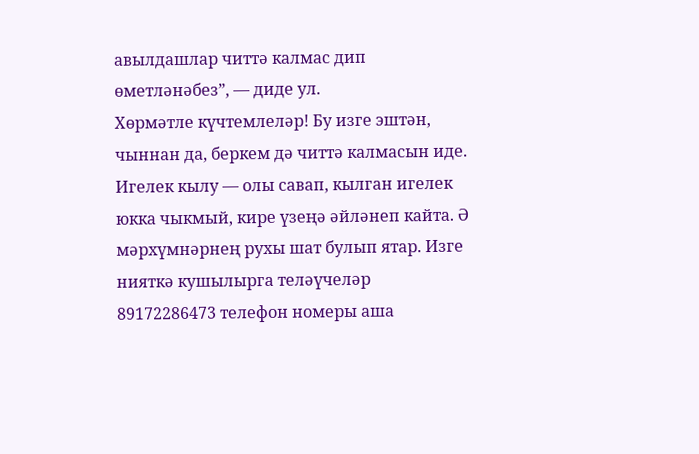авылдашлар читтә калмас дип өметләнәбез”, — диде ул.
Хөрмәтле күчтемлеләр! Бу изге эштән, чыннан да, беркем дә читтә калмасын иде. Игелек кылу — олы савап, кылган игелек юкка чыкмый, кире үзеңә әйләнеп кайта. Ә мәрхүмнәрнең рухы шат булып ятар. Изге нияткә кушылырга теләүчеләр 89172286473 телефон номеры аша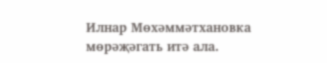Илнар Мөхәммәтхановка мөрәҗәгать итә ала.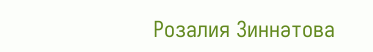Розалия Зиннәтова